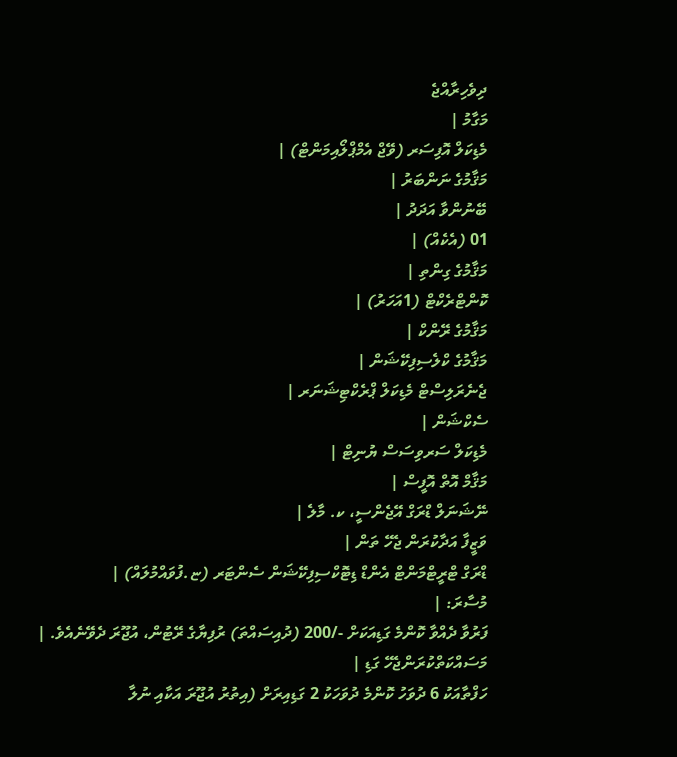ދިވެހިރާއްޖެ
މަގާމު |
މެޑިކަލް އޮފިސަރ (ވޭޖް އެމްޕްލޯއިމަންޓް) |
މަޤާމުގެ ނަންބަރު |
ބޭނުންވާ އަދަދު |
01 (އެކެއް) |
މަޤާމުގެ ގިންތި |
ކޮންޓްރެކްޓް (1އަހަރު) |
މަޤާމުގެ ރޭންކް |
މަޤާމުގެ ކްލެސިފިކޭޝަން |
ޖެނެރަލިސްޓް މެޑިކަލް ޕްރެކްޓިޝަނަރ |
ސެކްޝަން |
މެޑިކަލް ސަރވިސަސް ޔުނިޓް |
މަޤާމް އޮތް އޮފީސް |
ނޭޝަނަލް ޑްރަގް އޭޖެންސީ، ކ. މާލެ |
ވަޒީފާ އަދާކުރަން ޖެހޭ ތަން |
ޑްރަގް ޓްރީޓްމަންޓް އެންޑް ޑިޓޮކްސިފިކޭޝަން ސެންޓަރ (ޏ.ފުވައްމުލައް) |
މުސާރަ: |
ފަރުވާ ދެއްވާ ކޮންމެ ގަޑިއަކަށް -/200 (ދުއިސައްތަ) ރުފިޔާގެ ރޭޓުން، އުޖޫރަ ދެވޭނެއެވެ. |
މަސައްކަތްކުރަންޖެހޭ ގަޑި |
ހަފްތާއަކު 6 ދުވަހު ކޮންމެ ދުވަހަކު 2 ގަޑިއިރަށް (އިތުރު އުޖޫރަ އަކާއި ނުލާ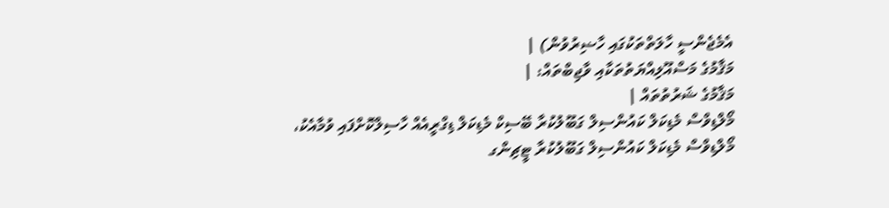އެމެޖެންސީ ހާލަތްތަކުގައި ހާޟިރުވުން) |
މަޤާމުގެ މަސްއޫލިއްޔަތުތަކާއި ވާޖިބްތައް: |
މަޤާމުގެ ޝަރުތުތައް |
މޯލްޑިވްސް މެޑިކަލް ކައުންސިލް ގަބޫލުކުރާ ބޭސިކް މެޑިކަލް ޑިގްރީއެއް ހާސިލްކޮށްފައި ވުމާއެކު، މޯލްޑިވްސް މެޑިކަލް ކައުންސިލް ގަބޫލުކުރާ ޓީޗިންގ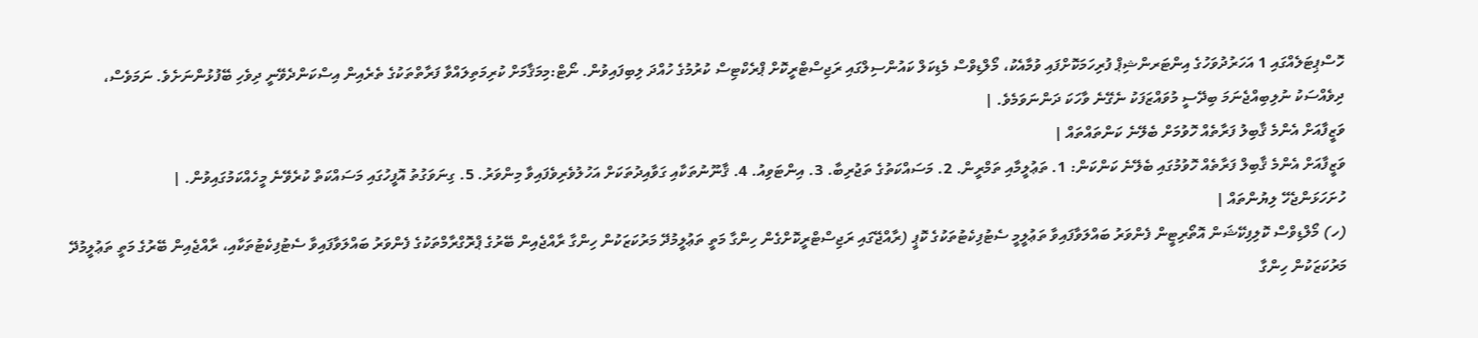ހޮސްޕިޓަލެއްގައި 1 އަހަރުދުވަހުގެ އިންޓަރންޝިޕް ފުރިހަމަކޮށްފައި ވުމާއެކު، މޯލްޑިވްސް މެޑިކަލް ކައުންސިލްގައި ރަޖިސްޓްރީކޮށް ޕްރެކްޓިސް ކުރުމުގެ ހުއްދަ ލިބިފައިވުން. ނޯޓް:މިމަޤާމަށް ކުރިމަތިލައްވާ ފަރާތްތަކުގެ ތެރެއިން އިސްކަންދެވޭނީ ދިވެހި ބޭފުޅުންނަށެވެ. ނަމަވެސް، ދިވެއްސަކު ނުލިބިއްޖެނަމަ ބިދޭސީ މުވައްޒަފަކު ނެގޭނެ ވާހަކަ ދަންނަވަމެވެ. |
ވަޒީފާއަށް އެންމެ ޤާބިލު ފަރާތެއް ހޮވުމަށް ބެލޭނެ ކަންތައްތައް |
ވަޒީފާއަށް އެންމެ ޤާބިލް ފަރާތެއް ހޮވުމުގައި ބެލޭނެ ކަންކަން: 1. ތަޢުލީމާއި ތަމްރީން. 2. މަސައްކަތުގެ ތަޖުރިބާ. 3. އިންޓަވިއު. 4. ޤާނޫނުތަކާއި ގަވާއިދުތަކަށް އަހުލުވެރިވެފައިވާ މިންވަރު. 5. ގިނަވަގުތު އޮފީހުގައި މަސައްކަތް ކުރެވޭނެ މީހެއްކަމުގައިވުން. |
ހުށަހަޅަންޖެހޭ ލިޔުންތައް |
(ހ) މޯލްޑިވްސް ކޮލިފިކޭޝަން އޮތޯރިޓީން ފެންވަރު ބައްލަވާފައިވާ ތަޢުލީމީ ސެޓުފިކެޓުތަކުގެ ކޮޕީ (ރާއްޖޭގައި ރަޖިސްޓްރީކޮށްގެން ހިންގާ މަތީ ތަޢުލީމުދޭ މަރުކަޒަކުން ހިންގާ ރާއްޖެއިން ބޭރުގެ ޕްރޮގްރާމްތަކުގެ ފެންވަރު ބައްލަވާފައިވާ ސެޓުފިކެޓުތަކާއި، ރާއްޖެއިން ބޭރުގެ މަތީ ތަޢުލީމުދޭ މަރުކަޒަކުން ހިންގާ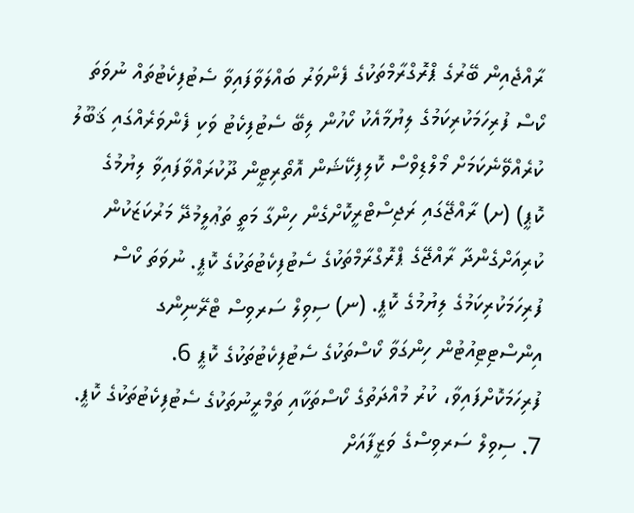ރާއްޖެއިން ބޭރުގެ ޕްރޮގްރާމްތަކުގެ ފެންވަރު ބައްލަވާފައިވާ ސެޓުފިކެޓުތައް ނުވަތަ ކޯސް ފުރިހަމަކުރިކަމުގެ ލިޔުމާއެކު ކޯހުން ލިބޭ ސެޓުފިކެޓު ވަކި ފެންވަރެއްގައި ޤަބޫލު ކުރެއްވޭނެކަމަށް މޯލްޑިވްސް ކޮލިފިކޭޝަން އޮތޯރިޓީން ދޫކުރައްވާފައިވާ ލިޔުމުގެ ކޮޕީ) (ށ) ރާއްޖޭގައި ރަޖިސްޓްރީކޮށްގެން ހިންގާ މަތީ ތަޢުލީމުދޭ މަރުކަޒަކުން ކުރިއަށްގެންދާ ރާއްޖޭގެ ޕްރޮގްރާމްތަކުގެ ސެޓުފިކެޓުތަކުގެ ކޮޕީ. ނުވަތަ ކޯސް ފުރިހަމަކުރިކަމުގެ ލިޔުމުގެ ކޮޕީ. (ނ) ސިވިލް ސަރވިސް ޓްރޭނިންގ އިންސްޓިޓިއުޓުން ހިންގަވާ ކޯސްތަކުގެ ސެޓުފިކެޓުތަކުގެ ކޮޕީ 6. ފުރިހަމަކޮށްފައިވާ، ކުރު މުއްދަތުގެ ކޯސްތަކާއި ތަމްރީނުތަކުގެ ސެޓުފިކެޓުތަކުގެ ކޮޕީ. 7. ސިވިލް ސަރވިސްގެ ވަޒީފާއަށް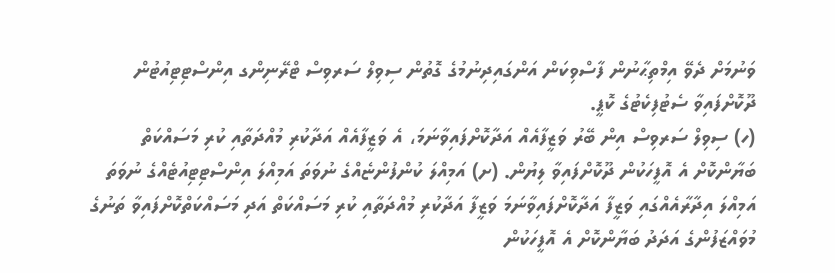ވަނުމަށް ދެވޭ އިމްތިޙާނުން ފާސްވިކަން އަންގައިދިނުމުގެ ގޮތުން ސިވިލް ސަރވިސް ޓްރޭނިންގ އިންސްޓިޓިއުޓުން ދޫކޮށްފައިވާ ސެޓުފިކެޓުގެ ކޮޕީ.
(ހ) ސިވިލް ސަރވިސް އިން ބޭރު ވަޒީފާއެއް އަދާކޮށްފައިވާނަމަ، އެ ވަޒީފާއެއް އަދާކުރި މުއްދަތާއި ކުރި މަސައްކަތް ބަޔާންކޮށް އެ އޮފީހަކުން ދޫކޮށްފައިވާ ލިޔުން. (ށ) އަމިއްލަ ކުންފުންޏެއްގެ ނުވަތަ އަމިއްލަ އިންސްޓިޓިއުޓެއްގެ ނުވަތަ އަމިއްލަ އިދާރާއެއްގައި ވަޒީފާ އަދާކޮށްފައިވާނަމަ ވަޒީފާ އަދާކުރި މުއްދަތާއި ކުރި މަސައްކަތް އަދި މަސައްކަތްކޮށްފައިވާ ތަނުގެ މުވައްޒަފުންގެ އަދަދު ބަޔާންކޮށް އެ އޮފީހަކުން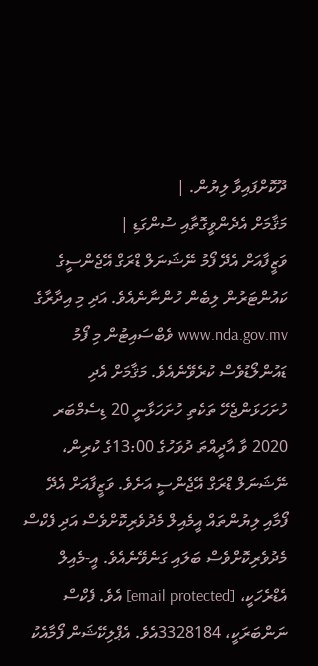ދޫކޮށްފައިވާ ލިޔުން. |
މަޤާމަށް އެދެންވީގޮތާއި ސުންގަޑި |
ވަޒީފާއަށް އެދޭ ފޯމު ނޭޝަނަލް ޑްރަގް އޭޖެންސީގެ ކައުންޓަރުން ލިބެން ހުންނާނެއެވެ. އަދި މި އިދާރާގެ www.nda.gov.mv ވެބްސައިޓުން މި ފޯމު ޑައުންލޯޑުވެސް ކުރެވޭނެއެވެ. މަޤާމަށް އެދި ހުށަހަޅަންޖެހޭ ތަކެތި ހުށަހަޅާނީ 20 ޑިސެމްބަރ 2020 ވާ އާދީއްތަ ދުވަހުގެ 13:00ގެ ކުރިން، ނޭޝަނަލް ޑްރަގް އޭޖެންސީ އަށެވެ. ވަޒީފާއަށް އެދޭ ފޯމާއި ލިޔުންތައް އީމެއިލް މެދުވެރިކޮށްވެސް އަދި ފެކްސް މެދުވެރިކޮށްވެސް ބަލައި ގަނެވޭނެއެވެ. އީ-މެއިލް އެޑްރެހަކީ، [email protected] އެވެ. ފެކްސް ނަންބަރަކީ، 3328184އެވެ. އެޕްލިކޭޝަން ފޯމާއެކު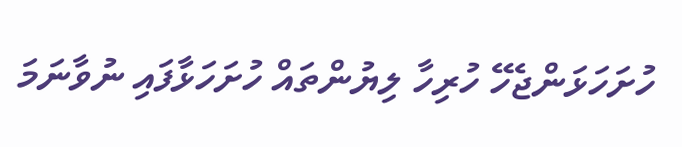ހުށަހަޅަންޖެހޭ ހުރިހާ ލިޔުންތައް ހުށަހަޅާފައި ނުވާނަމަ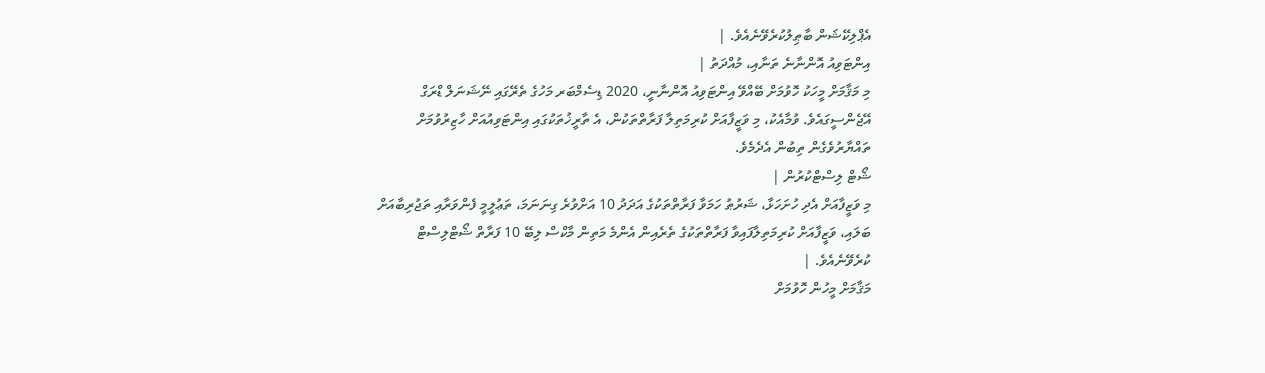އެޕްލިކޭޝަން ބާޠިލުކުރެވޭނެއެވެ. |
އިންޓަވިއު އޮންނާނެ ތަނާއި، މުއްދަތު |
މި މަޤާމަށް މީހަކު ހޮވުމަށް ބޭއްވޭ އިންޓަވިއު އޮންނާނީ، 2020 ޑިސެމްބަރ މަހުގެ ތެރޭގައި ނޭޝަނަލް ޑްރަގް އޭޖެންސީގައެވެ. ވުމާއެކު، މި ވަޒީފާއަށް ކުރިމަތިލާ ފަރާތްތަކުން، އެ ތާރީޚުތަކުގައި އިންޓަވިއުއަށް ހާޒިރުވުމަށް ތައްޔާރުވެގެން ތިބުން އެދެމެވެ.
ޝޯޓް ލިސްޓްކުރުން |
މި ވަޒީފާއަށް އެދި ހުށަހަޅާ، ޝަރުޠު ހަމަވާ ފަރާތްތަކުގެ އަދަދު 10 އަށްވުރެ ގިނަނަމަ، ތަޢުލީމީ ފެންވަރާއި ތަޖުރިބާއަށް ބަލައި، ވަޒީފާއަށް ކުރިމަތިލާފައިވާ ފަރާތްތަކުގެ ތެރެއިން އެންމެ މަތިން މާކްސް ލިބޭ 10 ފަރާތް ޝޯޓްލިސްޓް ކުރެވޭނެއެވެ. |
މަޤާމަށް މީހުން ހޮވުމަށް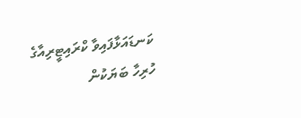ކަނޑައަޅާފައިވާ ކްރައިޓީރިއާގެ ހުރިހާ ބަޔަކުން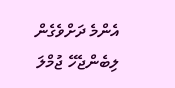އެންމެ ދަށްވެގެން ލިބެންޖެހޭ ޖުމްލަ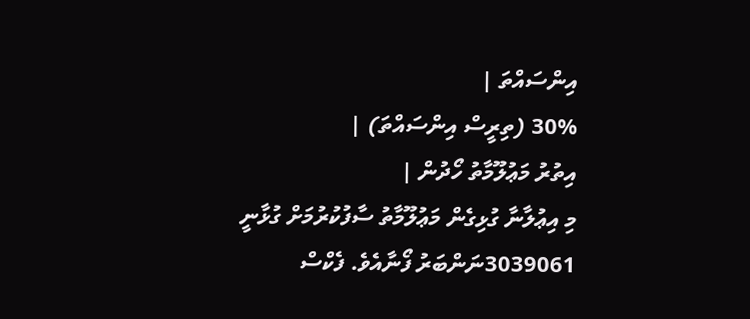އިންސައްތަ |
30% (ތިރީސް އިންސައްތަ) |
އިތުރު މަޢުލޫމާތު ހޯދުން |
މި އިޢުލާނާ ގުޅިގެން މަޢުލޫމާތު ސާފުކުރުމަށް ގުޅާނީ 3039061ނަންބަރު ފޯނާއެވެ. ފެކްސް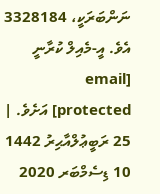ނަންބަރަކީ، 3328184 އެވެ. އީ-މެއިލް ކުރާނީ [email protected] އަށެވެ. |
25 ރަބީޢުލްއާޙިރު 1442
10 ޑިސެމްބަރ 2020